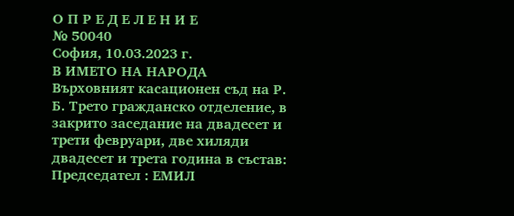О П Р Е Д Е Л Е Н И Е
№ 50040
София, 10.03.2023 г.
В ИМЕТО НА НАРОДА
Върховният касационен съд на Р. Б. Трето гражданско отделение, в закрито заседание на двадесет и трети февруари, две хиляди двадесет и трета година в състав:
Председател : ЕМИЛ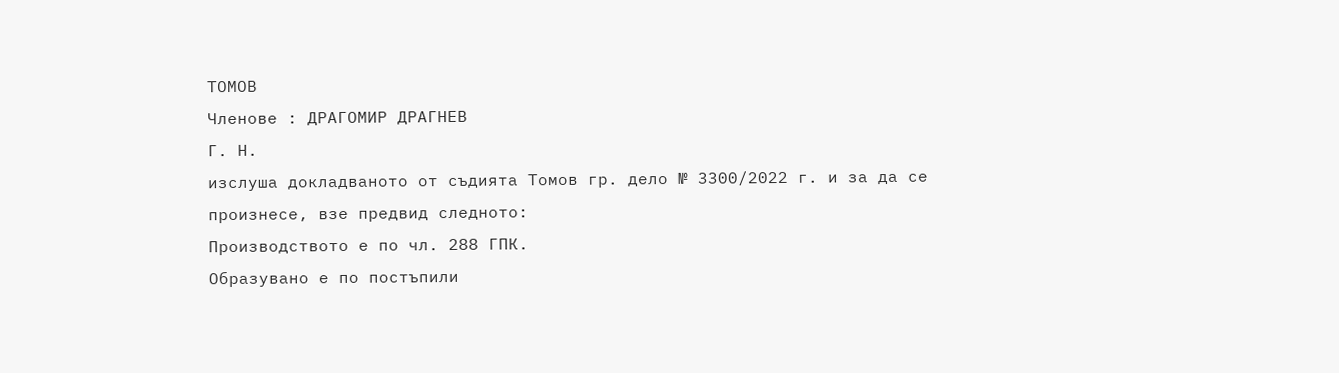ТОМОВ
Членове : ДРАГОМИР ДРАГНЕВ
Г. Н.
изслуша докладваното от съдията Томов гр. дело № 3300/2022 г. и за да се произнесе, взе предвид следното:
Производството е по чл. 288 ГПК.
Образувано е по постъпили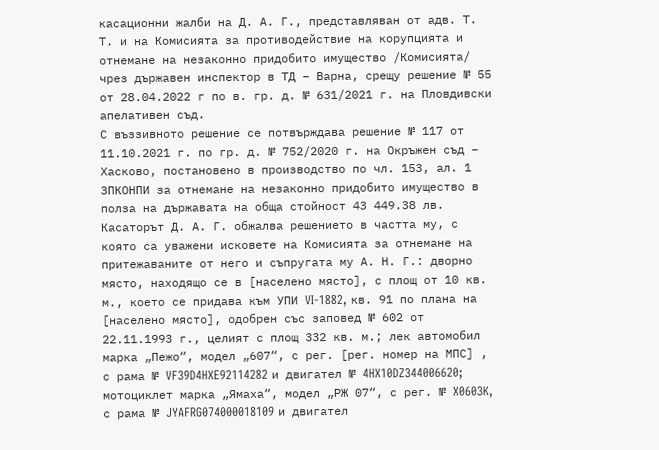касационни жалби на Д. А. Г., представляван от адв. Т. Т. и на Комисията за противодействие на корупцията и отнемане на незаконно придобито имущество /Комисията/ чрез държавен инспектор в ТД – Варна, срещу решение № 55 от 28.04.2022 г по в. гр. д. № 631/2021 г. на Пловдивски апелативен съд.
С въззивното решение се потвърждава решение № 117 от 11.10.2021 г. по гр. д. № 752/2020 г. на Окръжен съд – Хасково, постановено в производство по чл. 153, ал. 1 ЗПКОНПИ за отнемане на незаконно придобито имущество в полза на държавата на обща стойност 43 449.38 лв.
Касаторът Д. А. Г. обжалва решението в частта му, с която са уважени исковете на Комисията за отнемане на притежаваните от него и съпругата му А. Н. Г.: дворно място, находящо се в [населено място], с площ от 10 кв. м., което се придава към УПИ VI-1882, кв. 91 по плана на [населено място], одобрен със заповед № 602 от 22.11.1993 г., целият с площ 332 кв. м.; лек автомобил марка „Пежо“, модел „607“, с рег. [рег. номер на МПС] , с рама № VF39D4HXE92114282 и двигател № 4HX10DZ344006620; мотоциклет марка „Ямаха“, модел „РЖ 07“, с рег. № X0603K, с рама № JYAFRG074000018109 и двигател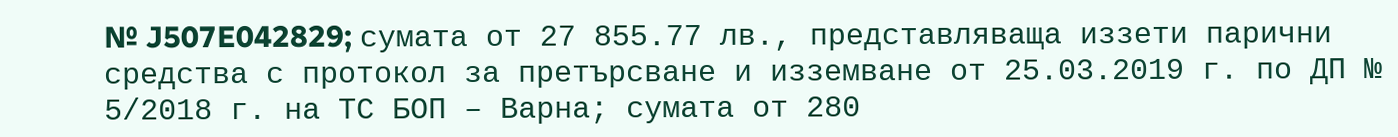№ J507E042829; сумата от 27 855.77 лв., представляваща иззети парични средства с протокол за претърсване и изземване от 25.03.2019 г. по ДП № 5/2018 г. на ТС БОП – Варна; сумата от 280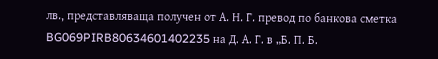лв., представляваща получен от А. Н. Г. превод по банкова сметка BG069PIRB80634601402235 на Д. А. Г. в „Б. П. Б.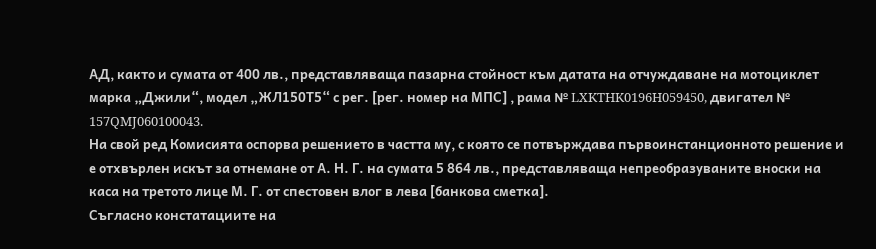АД, както и сумата от 400 лв., представляваща пазарна стойност към датата на отчуждаване на мотоциклет марка „Джили“, модел „ЖЛ150Т5“ с рег. [рег. номер на МПС] , рама № LXKTHK0196H059450, двигател № 157QMJ060100043.
На свой ред Комисията оспорва решението в частта му, с която се потвърждава първоинстанционното решение и е отхвърлен искът за отнемане от А. Н. Г. на сумата 5 864 лв., представляваща непреобразуваните вноски на каса на третото лице М. Г. от спестовен влог в лева [банкова сметка].
Съгласно констатациите на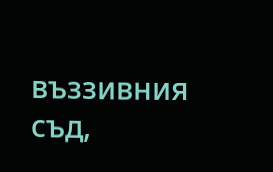въззивния съд,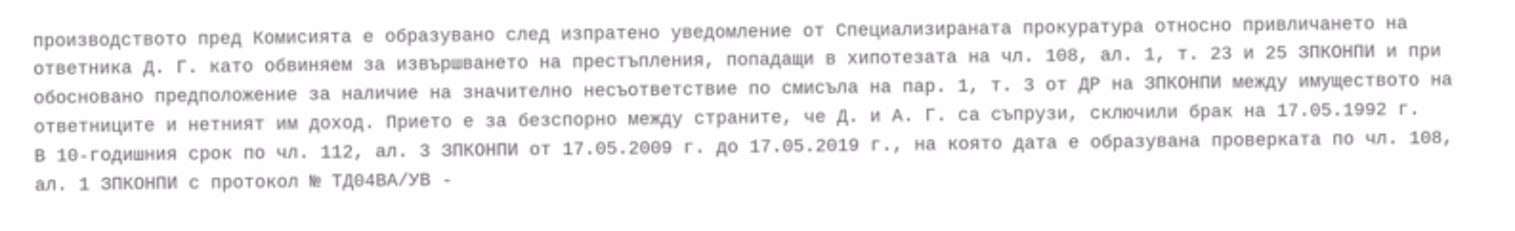производството пред Комисията е образувано след изпратено уведомление от Специализираната прокуратура относно привличането на ответника Д. Г. като обвиняем за извършването на престъпления, попадащи в хипотезата на чл. 108, ал. 1, т. 23 и 25 ЗПКОНПИ и при обосновано предположение за наличие на значително несъответствие по смисъла на пар. 1, т. 3 от ДР на ЗПКОНПИ между имуществото на ответниците и нетният им доход. Прието е за безспорно между страните, че Д. и А. Г. са съпрузи, сключили брак на 17.05.1992 г.
В 10-годишния срок по чл. 112, ал. 3 ЗПКОНПИ от 17.05.2009 г. до 17.05.2019 г., на която дата е образувана проверката по чл. 108, ал. 1 ЗПКОНПИ с протокол № ТД04ВА/УВ -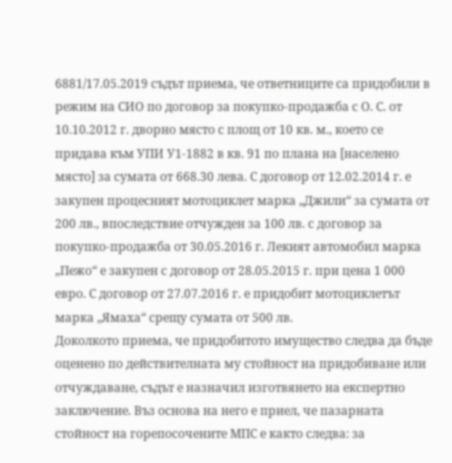6881/17.05.2019 съдът приема, че ответниците са придобили в режим на СИО по договор за покупко-продажба с О. С. от 10.10.2012 г. дворно място с площ от 10 кв. м., което се придава към УПИ У1-1882 в кв. 91 по плана на [населено място] за сумата от 668.30 лева. С договор от 12.02.2014 г. е закупен процесният мотоциклет марка „Джили“ за сумата от 200 лв., впоследствие отчужден за 100 лв. с договор за покупко-продажба от 30.05.2016 г. Лекият автомобил марка „Пежо“ е закупен с договор от 28.05.2015 г. при цена 1 000 евро. С договор от 27.07.2016 г. е придобит мотоциклетът марка „Ямаха“ срещу сумата от 500 лв.
Доколкото приема, че придобитото имущество следва да бъде оценено по действителната му стойност на придобиване или отчуждаване, съдът е назначил изготвянето на експертно заключение. Въз основа на него е приел, че пазарната стойност на горепосочените МПС е както следва: за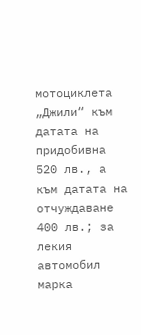мотоциклета „Джили“ към датата на придобивна 520 лв., а към датата на отчуждаване 400 лв.; за лекия автомобил марка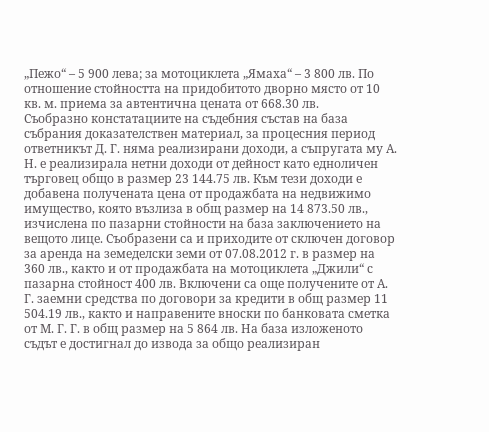„Пежо“ – 5 900 лева; за мотоциклета „Ямаха“ – 3 800 лв. По отношение стойността на придобитото дворно място от 10 кв. м. приема за автентична цената от 668.30 лв.
Съобразно констатациите на съдебния състав на база събрания доказателствен материал, за процесния период ответникът Д. Г. няма реализирани доходи, а съпругата му А. Н. е реализирала нетни доходи от дейност като едноличен търговец общо в размер 23 144.75 лв. Към тези доходи е добавена получената цена от продажбата на недвижимо имущество, която възлиза в общ размер на 14 873.50 лв., изчислена по пазарни стойности на база заключението на вещото лице. Съобразени са и приходите от сключен договор за аренда на земеделски земи от 07.08.2012 г. в размер на 360 лв., както и от продажбата на мотоциклета „Джили“ с пазарна стойност 400 лв. Включени са още получените от А. Г. заемни средства по договори за кредити в общ размер 11 504.19 лв., както и направените вноски по банковата сметка от М. Г. Г. в общ размер на 5 864 лв. На база изложеното съдът е достигнал до извода за общо реализиран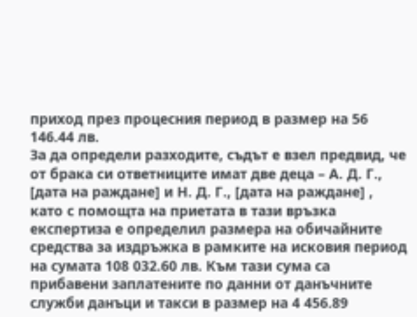приход през процесния период в размер на 56 146.44 лв.
За да определи разходите, съдът е взел предвид, че от брака си ответниците имат две деца – А. Д. Г., [дата на раждане] и Н. Д. Г., [дата на раждане] , като с помощта на приетата в тази връзка експертиза е определил размера на обичайните средства за издръжка в рамките на исковия период на сумата 108 032.60 лв. Към тази сума са прибавени заплатените по данни от данъчните служби данъци и такси в размер на 4 456.89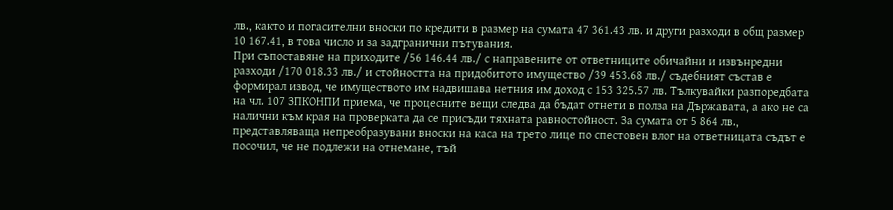лв., както и погасителни вноски по кредити в размер на сумата 47 361.43 лв. и други разходи в общ размер 10 167.41, в това число и за задгранични пътувания.
При съпоставяне на приходите /56 146.44 лв./ с направените от ответниците обичайни и извънредни разходи /170 018.33 лв./ и стойността на придобитото имущество /39 453.68 лв./ съдебният състав е формирал извод, че имуществото им надвишава нетния им доход с 153 325.57 лв. Тълкувайки разпоредбата на чл. 107 ЗПКОНПИ приема, че процесните вещи следва да бъдат отнети в полза на Държавата, а ако не са налични към края на проверката да се присъди тяхната равностойност. За сумата от 5 864 лв., представляваща непреобразувани вноски на каса на трето лице по спестовен влог на ответницата съдът е посочил, че не подлежи на отнемане, тъй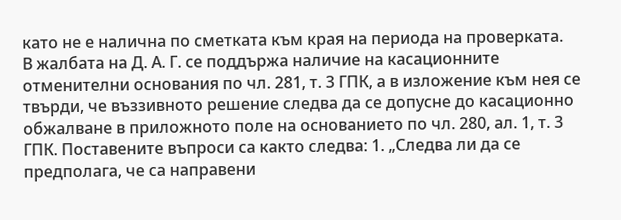като не е налична по сметката към края на периода на проверката.
В жалбата на Д. А. Г. се поддържа наличие на касационните отменителни основания по чл. 281, т. 3 ГПК, а в изложение към нея се твърди, че въззивното решение следва да се допусне до касационно обжалване в приложното поле на основанието по чл. 280, ал. 1, т. 3 ГПК. Поставените въпроси са както следва: 1. „Следва ли да се предполага, че са направени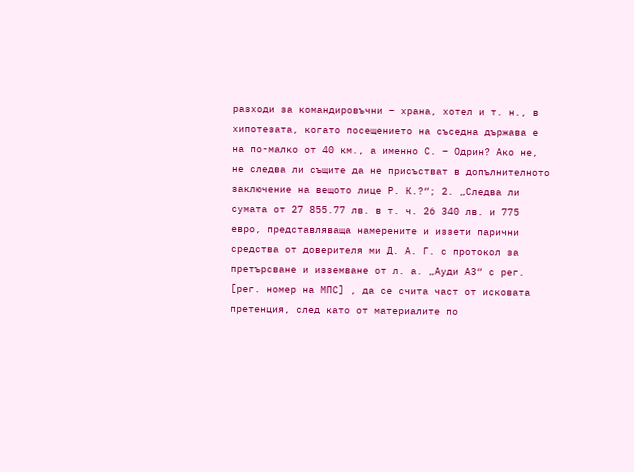разходи за командировъчни – храна, хотел и т. н., в хипотезата, когато посещението на съседна държава е на по-малко от 40 км., а именно С. – Одрин? Ако не, не следва ли същите да не присъстват в допълнителното заключение на вещото лице Р. К.?“; 2. „Следва ли сумата от 27 855.77 лв. в т. ч. 26 340 лв. и 775 евро, представляваща намерените и иззети парични средства от доверителя ми Д. А. Г. с протокол за претърсване и изземване от л. а. „Ауди А3“ с рег. [рег. номер на МПС] , да се счита част от исковата претенция, след като от материалите по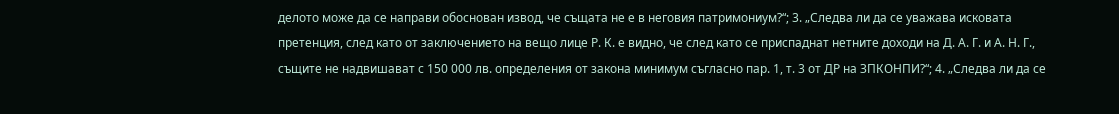делото може да се направи обоснован извод, че същата не е в неговия патримониум?“; 3. „Следва ли да се уважава исковата претенция, след като от заключението на вещо лице Р. К. е видно, че след като се приспаднат нетните доходи на Д. А. Г. и А. Н. Г., същите не надвишават с 150 000 лв. определения от закона минимум съгласно пар. 1, т. 3 от ДР на ЗПКОНПИ?“; 4. „Следва ли да се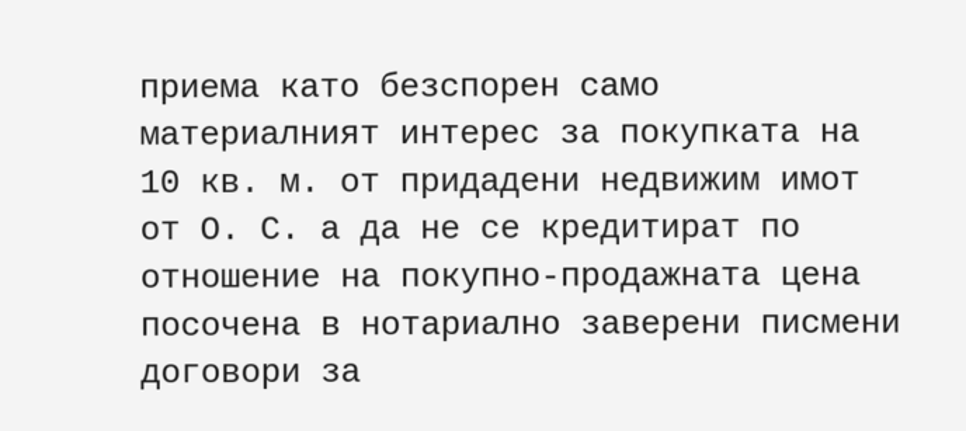приема като безспорен само материалният интерес за покупката на 10 кв. м. от придадени недвижим имот от О. С. а да не се кредитират по отношение на покупно-продажната цена посочена в нотариално заверени писмени договори за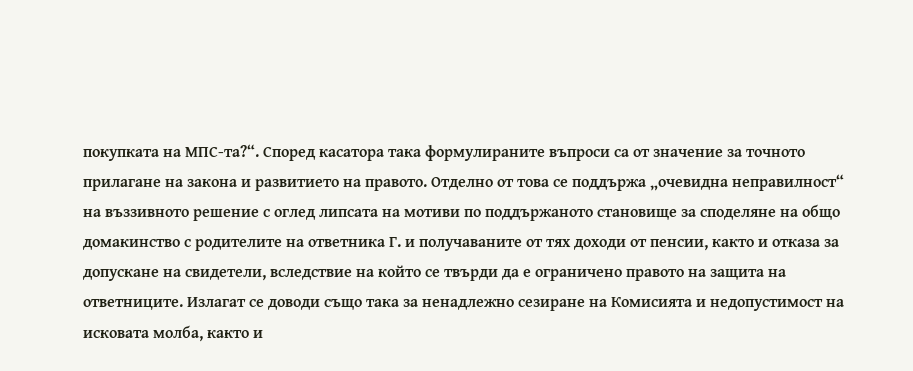покупката на МПС-та?“. Според касатора така формулираните въпроси са от значение за точното прилагане на закона и развитието на правото. Отделно от това се поддържа „очевидна неправилност“ на въззивното решение с оглед липсата на мотиви по поддържаното становище за споделяне на общо домакинство с родителите на ответника Г. и получаваните от тях доходи от пенсии, както и отказа за допускане на свидетели, вследствие на който се твърди да е ограничено правото на защита на ответниците. Излагат се доводи също така за ненадлежно сезиране на Комисията и недопустимост на исковата молба, както и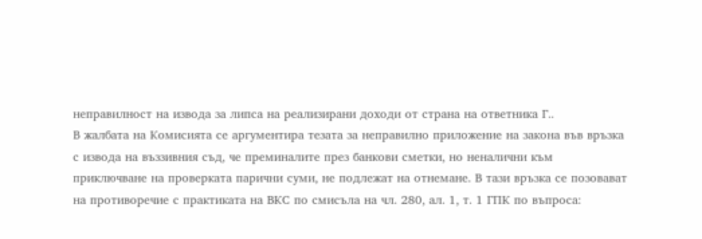неправилност на извода за липса на реализирани доходи от страна на ответника Г..
В жалбата на Комисията се аргументира тезата за неправилно приложение на закона във връзка с извода на въззивния съд, че преминалите през банкови сметки, но неналични към приключване на проверката парични суми, не подлежат на отнемане. В тази връзка се позовават на противоречие с практиката на ВКС по смисъла на чл. 280, ал. 1, т. 1 ГПК по въпроса: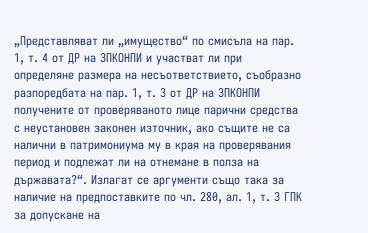„Представляват ли „имущество“ по смисъла на пар. 1, т. 4 от ДР на ЗПКОНПИ и участват ли при определяне размера на несъответствието, съобразно разпоредбата на пар. 1, т. 3 от ДР на ЗПКОНПИ получените от проверяваното лице парични средства с неустановен законен източник, ако същите не са налични в патримониума му в края на проверявания период и подлежат ли на отнемане в полза на държавата?“. Излагат се аргументи също така за наличие на предпоставките по чл. 280, ал. 1, т. 3 ГПК за допускане на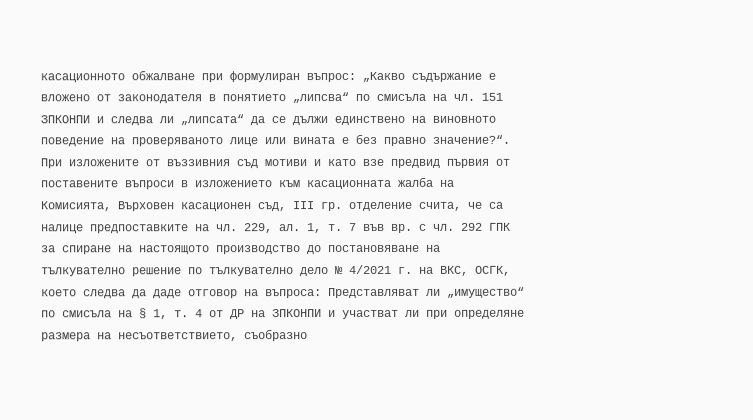касационното обжалване при формулиран въпрос: „Какво съдържание е вложено от законодателя в понятието „липсва“ по смисъла на чл. 151 ЗПКОНПИ и следва ли „липсата“ да се дължи единствено на виновното поведение на проверяваното лице или вината е без правно значение?“.
При изложените от въззивния съд мотиви и като взе предвид първия от поставените въпроси в изложението към касационната жалба на Комисията, Върховен касационен съд, ІІІ гр. отделение счита, че са налице предпоставките на чл. 229, ал. 1, т. 7 във вр. с чл. 292 ГПК за спиране на настоящото производство до постановяване на тълкувателно решение по тълкувателно дело № 4/2021 г. на ВКС, ОСГК, което следва да даде отговор на въпроса: Представляват ли „имущество“ по смисъла на § 1, т. 4 от ДР на ЗПКОНПИ и участват ли при определяне размера на несъответствието, съобразно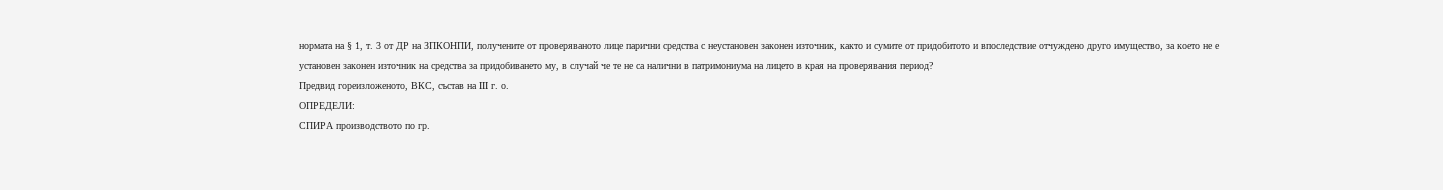нормата на § 1, т. 3 от ДР на ЗПКОНПИ, получените от проверяваното лице парични средства с неустановен законен източник, както и сумите от придобитото и впоследствие отчуждено друго имущество, за което не е установен законен източник на средства за придобиването му, в случай че те не са налични в патримониума на лицето в края на проверявания период?
Предвид гореизложеното, ВКС, състав на III г. о.
ОПРЕДЕЛИ:
СПИРА производството по гр.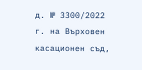д. № 3300/2022 г. на Върховен касационен съд,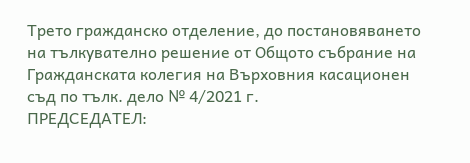Трето гражданско отделение, до постановяването на тълкувателно решение от Общото събрание на Гражданската колегия на Върховния касационен съд по тълк. дело № 4/2021 г.
ПРЕДСЕДАТЕЛ: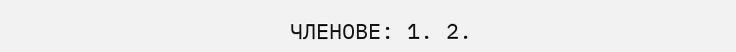ЧЛЕНОВЕ: 1. 2.